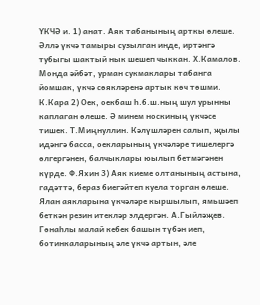ҮКЧӘ и. 1) анат. Аяк табанының арткы өлеше. Әллә үкчә тамыры сузылган инде, иртәнгә тубыгы шактый нык шешеп чыккан. Х.Камалов. Монда әйбәт, урман сукмаклары табанга йомшак, үкчә сөякләренә артык көч төшми. К.Кара 2) Оек, оекбаш һ.б.ш.ның шул урынны каплаган өлеше. Ә минем носкиның үкчәсе тишек. Т.Миңнуллин. Кәлүшләрен салып, җылы идәнгә басса, оекларының үкчәләре тишелергә өлгергәнен, балчыклары юылып бетмәгәнен күрде. Ф.Яхин 3) Аяк киеме олтанының астына, гадәттә, бераз биегәйтеп куела торган өлеше. Ялан аякларына үкчәләре кыршылып, ямьшәеп беткән резин итекләр элдергән. А.Гыйләҗев. Гөнаһлы малай кебек башын түбән иеп, ботинкаларының әле үкчә артын, әле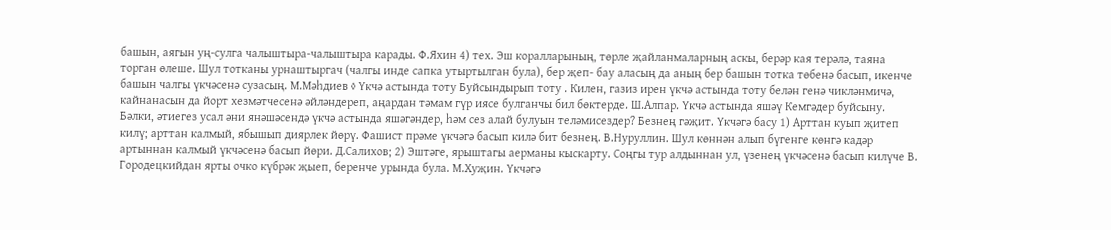башын, аягын уң-сулга чалыштыра-чалыштыра карады. Ф.Яхин 4) тех. Эш коралларының, төрле җайланмаларның аскы, берәр кая терәлә, таяна торган өлеше. Шул тотканы урнаштыргач (чалгы инде сапка утыртылган була), бер җеп- бау аласың да аның бер башын тотка төбенә басып, икенче башын чалгы үкчәсенә сузасың. М.Мәһдиев ◊ Үкчә астында тоту Буйсындырып тоту . Килен, газиз ирен үкчә астында тоту белән генә чикләнмичә, кайнанасын да йорт хезмәтчесенә әйләндереп, аңардан тәмам гүр иясе булганчы бил бөктерде. Ш.Алпар. Үкчә астында яшәү Кемгәдер буйсыну. Бәлки, әтиегез усал әни янәшәсендә үкчә астында яшәгәндер, һәм сез алай булуын теләмисездер? Безнең гәҗит. Үкчәгә басу 1) Арттан куып җитеп килү; арттан калмый, ябышып диярлек йөрү. Фашист прәме үкчәгә басып килә бит безнең. В.Нуруллин. Шул көннән алып бүгенге көнгә кадәр артыннан калмый үкчәсенә басып йөри. Д.Салихов; 2) Эштәге, ярыштагы аерманы кыскарту. Соңгы тур алдыннан ул, үзенең үкчәсенә басып килүче В. Городецкийдан ярты очко күбрәк җыеп, беренче урында була. М.Хуҗин. Үкчәгә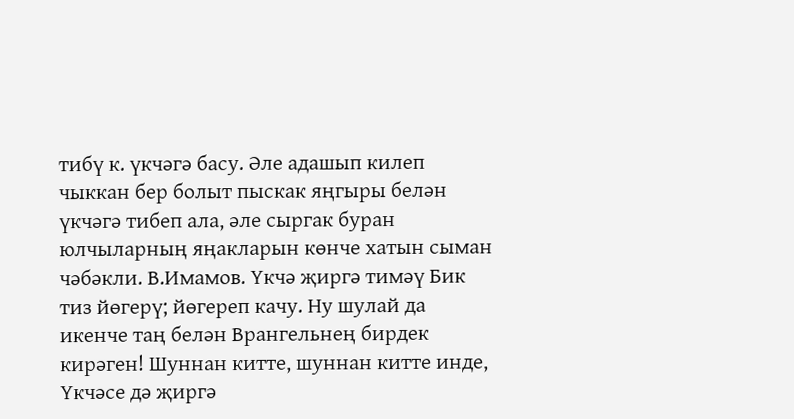тибү к. үкчәгә басу. Әле адашып килеп чыккан бер болыт пыскак яңгыры белән үкчәгә тибеп ала, әле сыргак буран юлчыларның яңакларын көнче хатын сыман чәбәкли. В.Имамов. Үкчә җиргә тимәү Бик тиз йөгерү; йөгереп качу. Ну шулай да икенче таң белән Врангельнең бирдек кирәген! Шуннан китте, шуннан китте инде, Үкчәсе дә җиргә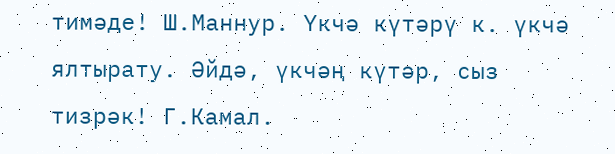тимәде! Ш.Маннур. Үкчә күтәрү к. үкчә ялтырату. Әйдә, үкчәң күтәр, сыз тизрәк! Г.Камал.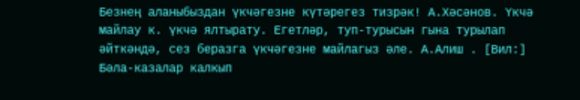Безнең аланыбыздан үкчәгезне күтәрегез тизрәк! А.Хәсәнов. Үкчә майлау к. үкчә ялтырату. Егетләр, туп-турысын гына турылап әйткәндә, сез беразга үкчәгезне майлагыз әле. А.Алиш . [Вил:] Бәла-казалар калкып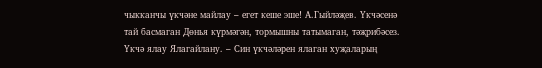чыкканчы үкчәне майлау – егет кеше эше! А.Гыйләҗев. Үкчәсенә тай басмаган Дөнья күрмәгән, тормышны татымаган, тәҗрибәсез. Үкчә ялау Ялагайлану. – Син үкчәләрен ялаган хуҗаларың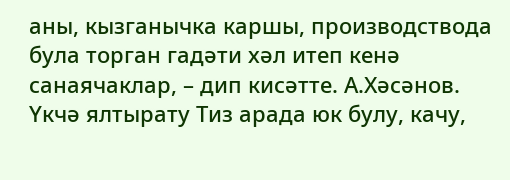аны, кызганычка каршы, производствода була торган гадәти хәл итеп кенә санаячаклар, – дип кисәтте. А.Хәсәнов. Үкчә ялтырату Тиз арада юк булу, качу,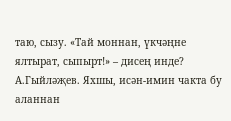таю, сызу. «Тай моннан, үкчәңне ялтырат, сыпырт!» – дисең инде? А.Гыйләҗев. Яхшы, исән-имин чакта бу аланнан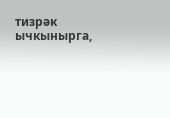тизрәк ычкынырга,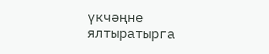үкчәңне ялтыратырга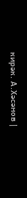кирәк. А.Хәсәнов |